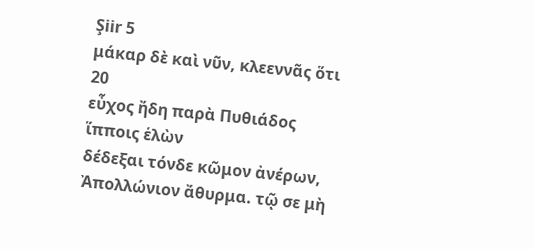Şiir 5
μάκαρ δὲ καὶ νῦν, κλεεννᾶς ὅτι
20
εὖχος ἤδη παρὰ Πυθιάδος ἵπποις ἑλὼν
δέδεξαι τόνδε κῶμον ἀνέρων,
Ἀπολλώνιον ἄθυρμα. τῷ σε μὴ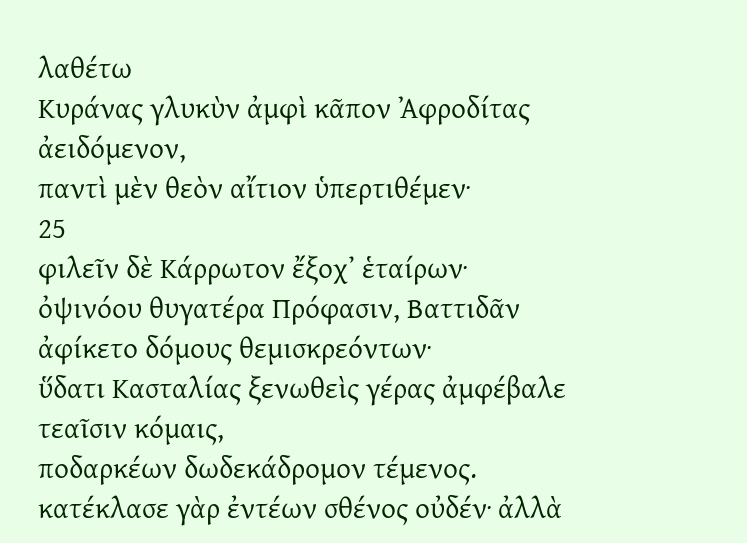λαθέτω
Κυράνας γλυκὺν ἀμφὶ κᾶπον Ἀφροδίτας ἀειδόμενον,
παντὶ μὲν θεὸν αἴτιον ὑπερτιθέμεν·
25
φιλεῖν δὲ Κάρρωτον ἔξοχʼ ἑταίρων·
ὀψινόου θυγατέρα Πρόφασιν, Βαττιδᾶν
ἀφίκετο δόμους θεμισκρεόντων·
ὕδατι Κασταλίας ξενωθεὶς γέρας ἀμφέβαλε τεαῖσιν κόμαις,
ποδαρκέων δωδεκάδρομον τέμενος.
κατέκλασε γὰρ ἐντέων σθένος οὐδέν· ἀλλὰ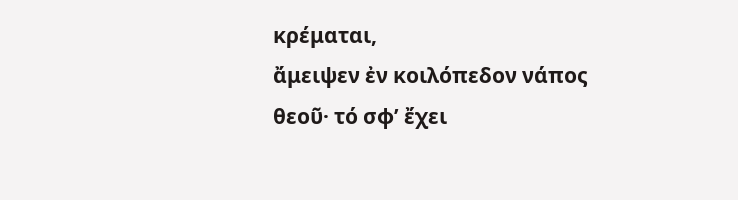κρέμαται,
ἄμειψεν ἐν κοιλόπεδον νάπος
θεοῦ· τό σφʼ ἔχει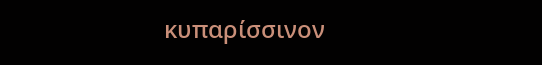κυπαρίσσινον